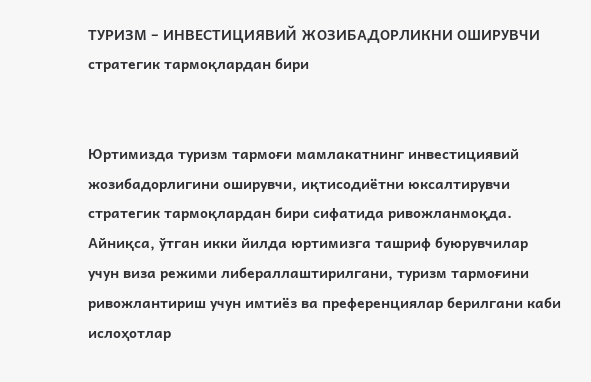ТУРИЗМ – ИНВЕСТИЦИЯВИЙ ЖОЗИБАДОРЛИКНИ ОШИРУВЧИ стратегик тармоқлардан бири


Юртимизда туризм тармоғи мамлакатнинг инвестициявий жозибадорлигини оширувчи, иқтисодиётни юксалтирувчи стратегик тармоқлардан бири сифатида ривожланмоқда. Айниқса, ўтган икки йилда юртимизга ташриф буюрувчилар учун виза режими либераллаштирилгани, туризм тармоғини ривожлантириш учун имтиёз ва преференциялар берилгани каби ислоҳотлар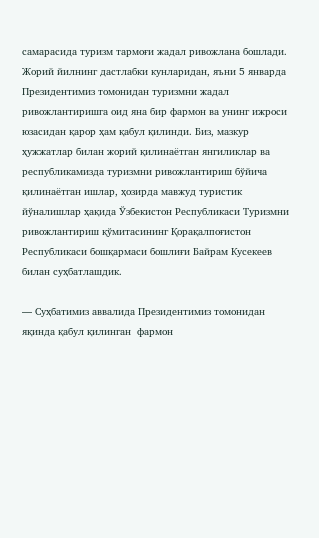самарасида туризм тармоғи жадал ривожлана бошлади. Жорий йилнинг дастлабки кунларидан, яъни 5 январда Президентимиз томонидан туризмни жадал ривожлантиришга оид яна бир фармон ва унинг ижроси юзасидан қарор ҳам қабул қилинди. Биз, мазкур ҳужжатлар билан жорий қилинаётган янгиликлар ва республикамизда туризмни ривожлантириш бўйича қилинаётган ишлар, ҳозирда мавжуд туристик йўналишлар ҳақида Ўзбекистон Республикаси Туризмни ривожлантириш қўмитасининг Қорақалпоғистон Республикаси бошқармаси бошлиғи Байрам Кусекеев билан суҳбатлашдик.

— Суҳбатимиз аввалида Президентимиз томонидан яқинда қабул қилинган  фармон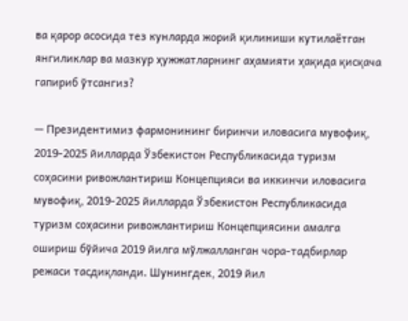ва қарор асосида тез кунларда жорий қилиниши кутилаётган янгиликлар ва мазкур ҳужжатларнинг аҳамияти ҳақида қисқача гапириб ўтсангиз?

— Президентимиз фармонининг биринчи иловасига мувофиқ, 2019-2025 йилларда Ўзбекистон Республикасида туризм соҳасини ривожлантириш Концепцияси ва иккинчи иловасига мувофиқ, 2019-2025 йилларда Ўзбекистон Республикасида туризм соҳасини ривожлантириш Концепциясини амалга ошириш бўйича 2019 йилга мўлжалланган чора-тадбирлар режаси тасдиқланди. Шунингдек, 2019 йил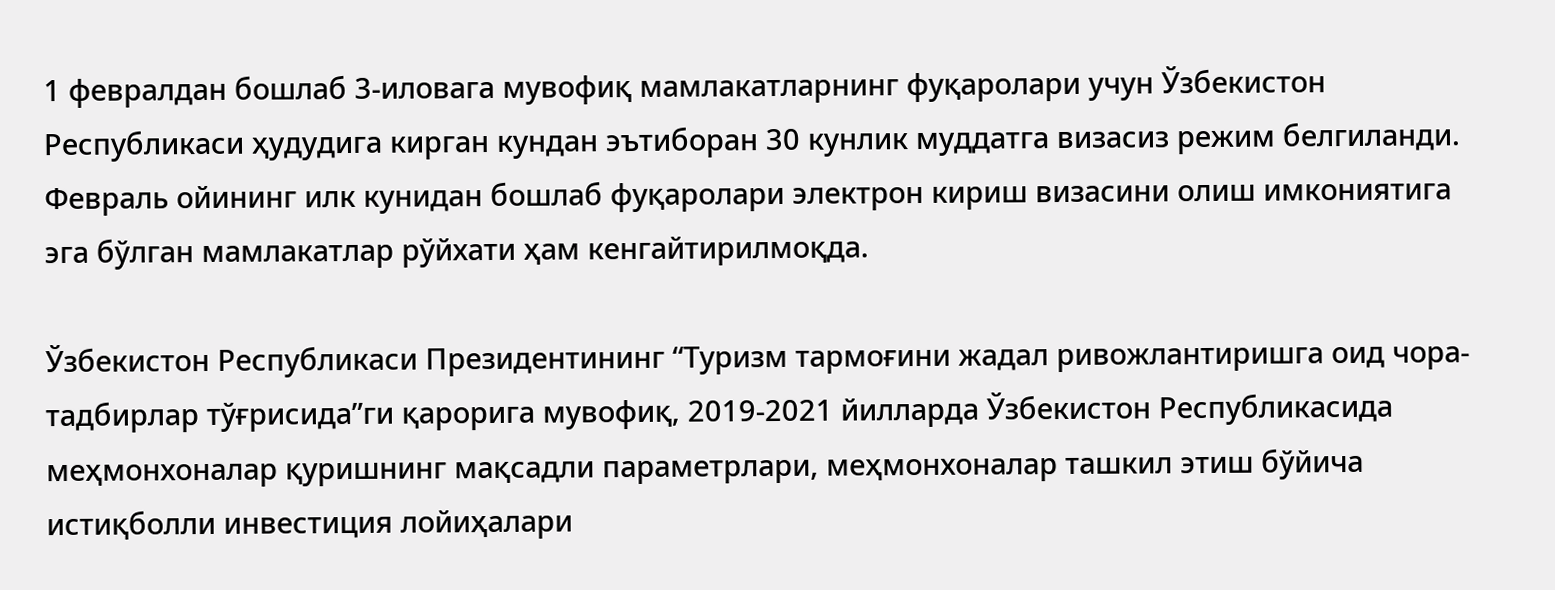1 февралдан бошлаб 3-иловага мувофиқ мамлакатларнинг фуқаролари учун Ўзбекистон Республикаси ҳудудига кирган кундан эътиборан 30 кунлик муддатга визасиз режим белгиланди. Февраль ойининг илк кунидан бошлаб фуқаролари электрон кириш визасини олиш имкониятига эга бўлган мамлакатлар рўйхати ҳам кенгайтирилмоқда.

Ўзбекистон Республикаси Президентининг “Туризм тармоғини жадал ривожлантиришга оид чора-тадбирлар тўғрисида”ги қарорига мувофиқ, 2019-2021 йилларда Ўзбекистон Республикасида меҳмонхоналар қуришнинг мақсадли параметрлари, меҳмонхоналар ташкил этиш бўйича истиқболли инвестиция лойиҳалари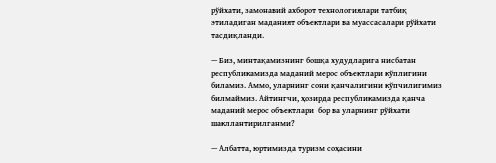рўйхати, замонавий ахборот технологиялари татбиқ этиладиган маданият объектлари ва муассасалари рўйхати тасдиқланди.

— Биз, минтақамизнинг бошқа худудларига нисбатан республикамизда маданий мерос объектлари кўплигини биламиз. Аммо, уларнинг сони қанчалигини кўпчилигимиз билмаймиз. Айтингчи, ҳозирда республикамизда қанча маданий мерос объектлари  бор ва уларнинг рўйхати шакллантирилганми?

— Албатта, юртимизда туризм соҳасини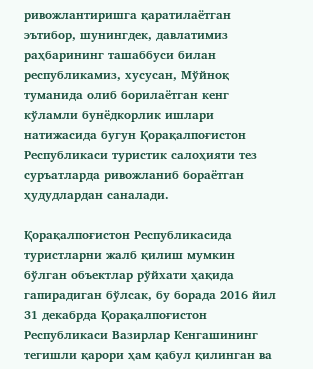ривожлантиришга қаратилаётган эътибор, шунингдек, давлатимиз раҳбарининг ташаббуси билан республикамиз, хусусан, Мўйноқ туманида олиб борилаётган кенг кўламли бунёдкорлик ишлари натижасида бугун Қорақалпоғистон Республикаси туристик салоҳияти тез суръатларда ривожланиб бораётган ҳудудлардан саналади.

Қорақалпоғистон Республикасида туристларни жалб қилиш мумкин бўлган объектлар рўйхати ҳақида гапирадиган бўлсак, бу борада 2016 йил 31 декабрда Қорақалпоғистон Республикаси Вазирлар Кенгашининг тегишли қарори ҳам қабул қилинган ва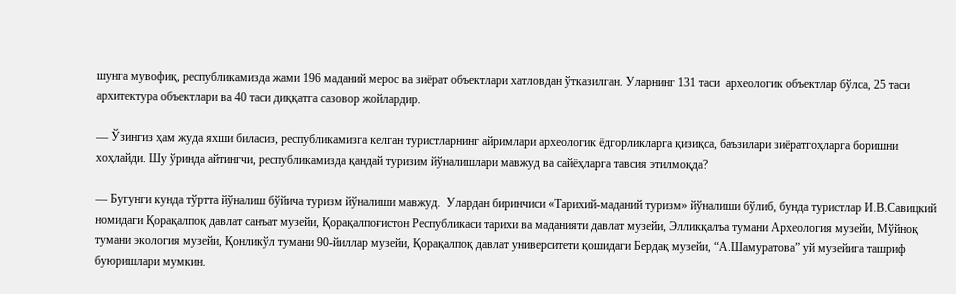шунга мувофиқ, республикамизда жами 196 маданий мерос ва зиёрат объектлари хатловдан ўтказилган. Уларнинг 131 таси  археологик объектлар бўлса, 25 таси архитектура объектлари ва 40 таси диққатга сазовор жойлардир.

— Ўзингиз ҳам жуда яхши биласиз, республикамизга келган туристларнинг айримлари археологик ёдгорликларга қизиқса, баъзилари зиёратгоҳларга боришни хоҳлайди. Шу ўринда айтингчи, республикамизда қандай туризим йўналишлари мавжуд ва сайёҳларга тавсия этилмоқда?

— Бугунги кунда тўртта йўналиш бўйича туризм йўналиши мавжуд.  Улардан биринчиси «Тарихий-маданий туризм» йўналиши бўлиб, бунда туристлар И.В.Савицкий номидаги Қорақалпоқ давлат санъат музейи, Қорақалпоғистон Республикаси тарихи ва маданияти давлат музейи, Элликқалъа тумани Археология музейи, Мўйноқ тумани экология музейи, Қонликўл тумани 90-йиллар музейи, Қорақалпоқ давлат университети қошидаги Бердақ музейи, “А.Шамуратова” уй музейига ташриф буюришлари мумкин.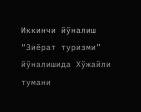Иккинчи йўналиш “Зиёрат туризми” йўналишида Хўжайли тумани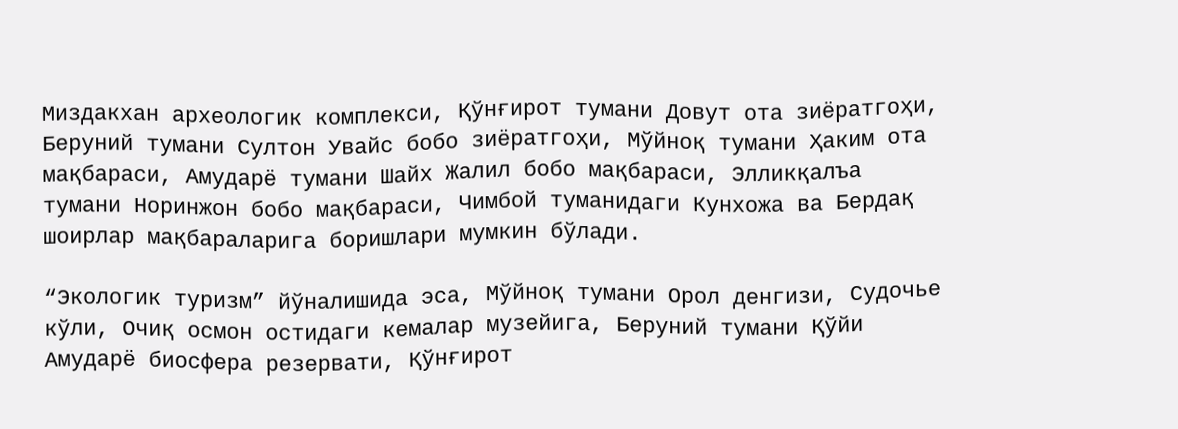Миздакхан археологик комплекси, Қўнғирот тумани Довут ота зиёратгоҳи, Беруний тумани Султон Увайс бобо зиёратгоҳи, Мўйноқ тумани Ҳаким ота мақбараси, Амударё тумани Шайх Жалил бобо мақбараси, Элликқалъа тумани Норинжон бобо мақбараси, Чимбой туманидаги Кунхожа ва Бердақ шоирлар мақбараларига боришлари мумкин бўлади.

“Экологик туризм” йўналишида эса, Мўйноқ тумани Орол денгизи, Судочье кўли, Очиқ осмон остидаги кемалар музейига, Беруний тумани Қўйи Амударё биосфера резервати, Қўнғирот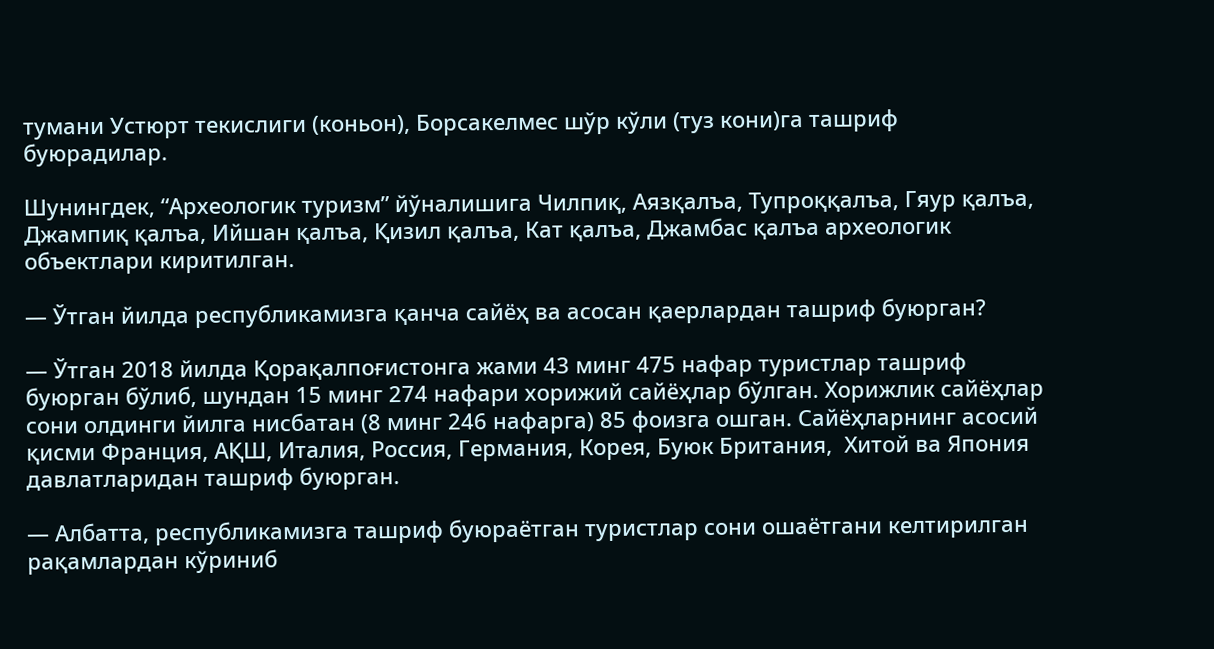тумани Устюрт текислиги (коньон), Борсакелмес шўр кўли (туз кони)га ташриф буюрадилар.

Шунингдек, “Археологик туризм” йўналишига Чилпиқ, Аязқалъа, Тупроққалъа, Гяур қалъа, Джампиқ қалъа, Ийшан қалъа, Қизил қалъа, Кат қалъа, Джамбас қалъа археологик объектлари киритилган.

— Ўтган йилда республикамизга қанча сайёҳ ва асосан қаерлардан ташриф буюрган?

— Ўтган 2018 йилда Қорақалпоғистонга жами 43 минг 475 нафар туристлар ташриф буюрган бўлиб, шундан 15 минг 274 нафари хорижий сайёҳлар бўлган. Хорижлик сайёҳлар сони олдинги йилга нисбатан (8 минг 246 нафарга) 85 фоизга ошган. Сайёҳларнинг асосий қисми Франция, АҚШ, Италия, Россия, Германия, Корея, Буюк Британия,  Хитой ва Япония давлатларидан ташриф буюрган.

— Албатта, республикамизга ташриф буюраётган туристлар сони ошаётгани келтирилган рақамлардан кўриниб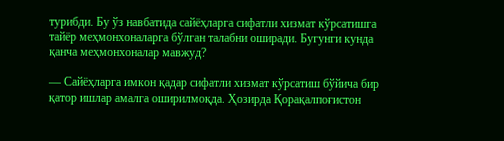турибди. Бу ўз навбатида сайёҳларга сифатли хизмат кўрсатишга тайёр меҳмонхоналарга бўлган талабни оширади. Бугунги кунда қанча меҳмонхоналар мавжуд?

— Сайёҳларга имкон қадар сифатли хизмат кўрсатиш бўйича бир қатор ишлар амалга оширилмоқда. Ҳозирда Қорақалпоғистон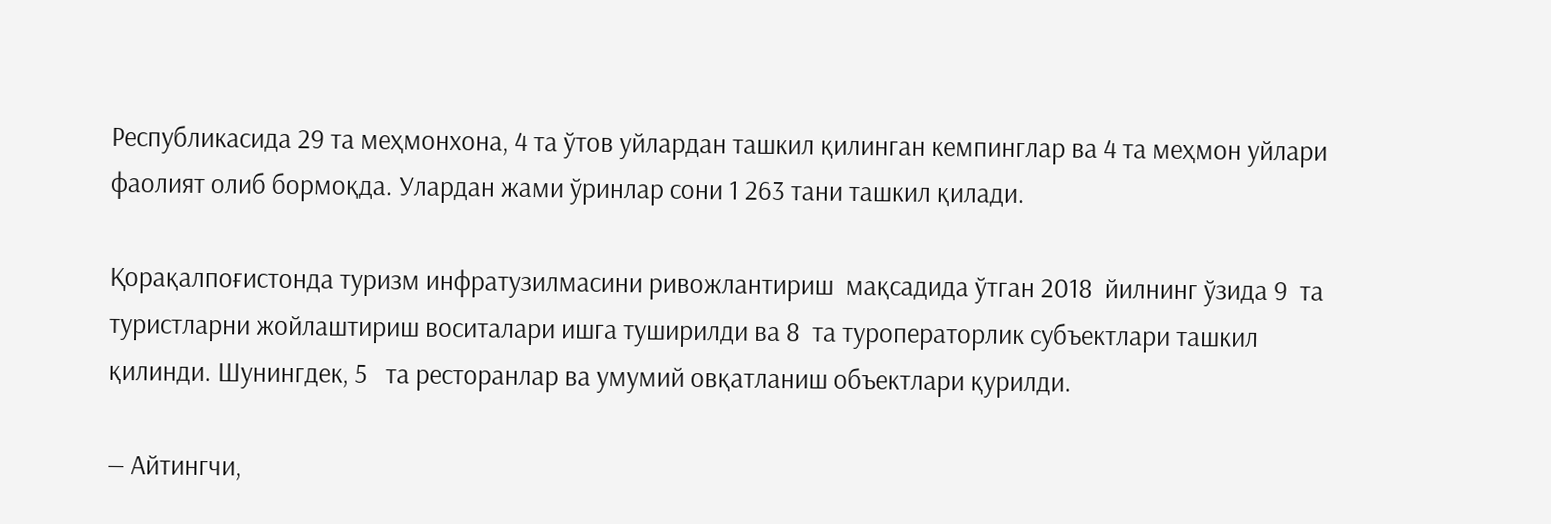Республикасида 29 та меҳмонхона, 4 та ўтов уйлардан ташкил қилинган кемпинглар ва 4 та меҳмон уйлари фаолият олиб бормоқда. Улардан жами ўринлар сони 1 263 тани ташкил қилади.

Қорақалпоғистонда туризм инфратузилмасини ривожлантириш  мақсадида ўтган 2018  йилнинг ўзида 9  та туристларни жойлаштириш воситалари ишга туширилди ва 8  та туроператорлик субъектлари ташкил қилинди. Шунингдек, 5   та ресторанлар ва умумий овқатланиш объектлари қурилди.

— Айтингчи,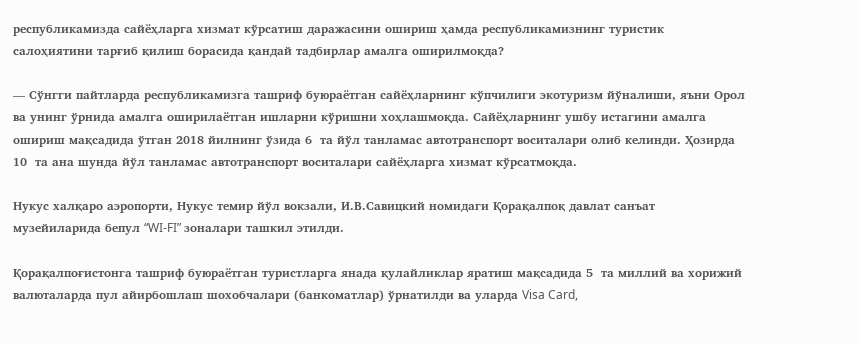республикамизда сайёҳларга хизмат кўрсатиш даражасини ошириш ҳамда республикамизнинг туристик салоҳиятини тарғиб қилиш борасида қандай тадбирлар амалга оширилмоқда?

— Сўнгги пайтларда республикамизга ташриф буюраётган сайёҳларнинг кўпчилиги экотуризм йўналиши, яъни Орол ва унинг ўрнида амалга оширилаётган ишларни кўришни хоҳлашмоқда. Сайёҳларнинг ушбу истагини амалга ошириш мақсадида ўтган 2018 йилнинг ўзида 6  та йўл танламас автотранспорт воситалари олиб келинди. Ҳозирда 10  та ана шунда йўл танламас автотранспорт воситалари сайёҳларга хизмат кўрсатмоқда.

Нукус халқаро аэропорти, Нукус темир йўл вокзали, И.В.Савицкий номидаги Қорақалпоқ давлат санъат музейиларида бепул “WI-FI” зоналари ташкил этилди.

Қорақалпоғистонга ташриф буюраётган туристларга янада қулайликлар яратиш мақсадида 5  та миллий ва хорижий валюталарда пул айирбошлаш шохобчалари (банкоматлар) ўрнатилди ва уларда Visa Card,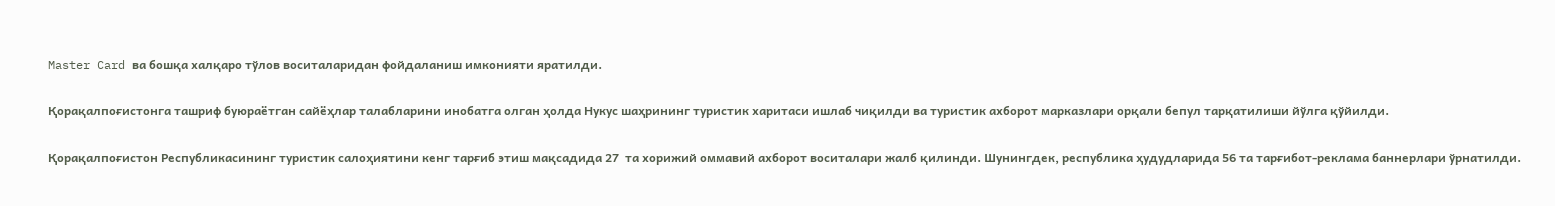Master Card ва бошқа халқаро тўлов воситаларидан фойдаланиш имконияти яратилди.

Қорақалпоғистонга ташриф буюраётган сайёҳлар талабларини инобатга олган ҳолда Нукус шаҳрининг туристик харитаси ишлаб чиқилди ва туристик ахборот марказлари орқали бепул тарқатилиши йўлга қўйилди.

Қорақалпоғистон Республикасининг туристик салоҳиятини кенг тарғиб этиш мақсадида 27  та хорижий оммавий ахборот воситалари жалб қилинди. Шунингдек, республика ҳудудларида 56 та тарғибот-реклама баннерлари ўрнатилди.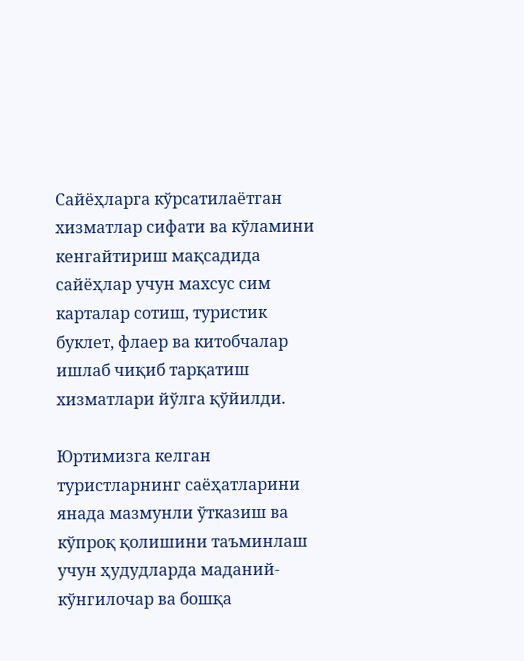Сайёҳларга кўрсатилаётган хизматлар сифати ва кўламини кенгайтириш мақсадида сайёҳлар учун махсус сим карталар сотиш, туристик буклет, флаер ва китобчалар ишлаб чиқиб тарқатиш хизматлари йўлга қўйилди.

Юртимизга келган туристларнинг саёҳатларини янада мазмунли ўтказиш ва кўпроқ қолишини таъминлаш учун ҳудудларда маданий-кўнгилочар ва бошқа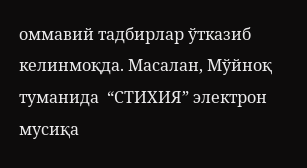оммавий тадбирлар ўтказиб келинмоқда. Масалан, Мўйноқ туманида  “СТИХИЯ” электрон мусиқа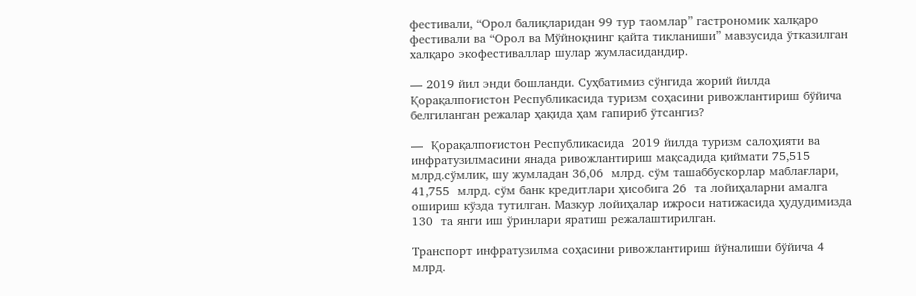фестивали, “Орол балиқларидан 99 тур таомлар” гастрономик халқаро фестивали ва “Орол ва Мўйноқнинг қайта тикланиши” мавзусида ўтказилган халқаро экофестиваллар шулар жумласидандир.

— 2019 йил энди бошланди. Суҳбатимиз сўнгида жорий йилда Қорақалпоғистон Республикасида туризм соҳасини ривожлантириш бўйича белгиланган режалар ҳақида ҳам гапириб ўтсангиз?

—  Қорақалпоғистон Республикасида  2019 йилда туризм салоҳияти ва инфратузилмасини янада ривожлантириш мақсадида қиймати 75,515  млрд.сўмлик, шу жумладан 36,06  млрд. сўм ташаббускорлар маблағлари, 41,755  млрд. сўм банк кредитлари ҳисобига 26  та лойиҳаларни амалга ошириш кўзда тутилган. Мазкур лойиҳалар ижроси натижасида ҳудудимизда 130  та янги иш ўринлари яратиш режалаштирилган.

Транспорт инфратузилма соҳасини ривожлантириш йўналиши бўйича 4 млрд.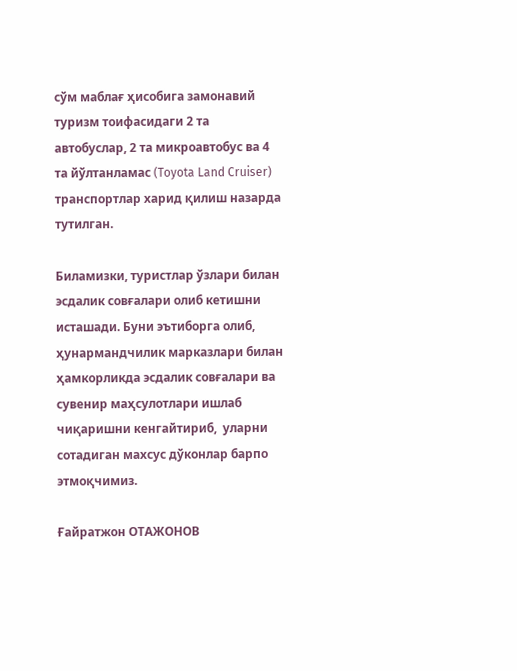сўм маблағ ҳисобига замонавий туризм тоифасидаги 2 та автобуслар, 2 та микроавтобус ва 4 та йўлтанламас (Toyota Land Cruiser) транспортлар харид қилиш назарда тутилган.

Биламизки, туристлар ўзлари билан эсдалик совғалари олиб кетишни исташади. Буни эътиборга олиб, ҳунармандчилик марказлари билан ҳамкорликда эсдалик совғалари ва сувенир маҳсулотлари ишлаб чиқаришни кенгайтириб,  уларни сотадиган махсус дўконлар барпо этмоқчимиз.

Ғайратжон ОТАЖОНОВ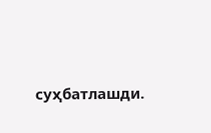суҳбатлашди.